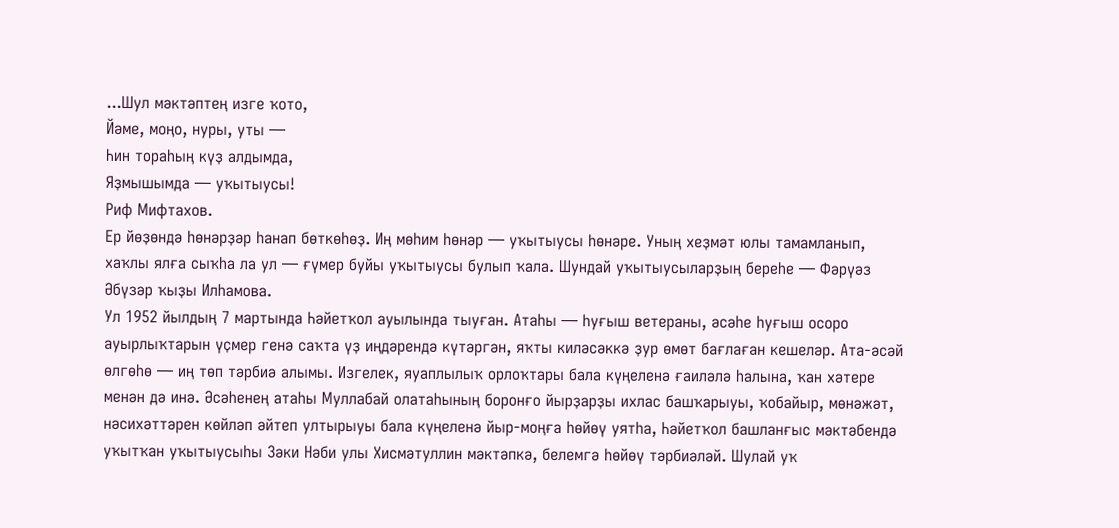...Шул мәктәптең изге ҡото,
Йәме, моңо, нуры, уты —
Һин тораһың күҙ алдымда,
Яҙмышымда — уҡытыусы!
Риф Мифтахов.
Ер йөҙөндә һөнәрҙәр һанап бөткөһөҙ. Иң мөһим һөнәр — уҡытыусы һөнәре. Уның хеҙмәт юлы тамамланып, хаҡлы ялға сыҡһа ла ул — ғүмер буйы уҡытыусы булып ҡала. Шундай уҡытыусыларҙың береһе — Фәрүәз Әбүзәр ҡыҙы Илһамова.
Ул 1952 йылдың 7 мартында Һәйетҡол ауылында тыуған. Атаһы — һуғыш ветераны, әсәһе һуғыш осоро ауырлыҡтарын үҫмер генә саҡта үҙ иңдәрендә күтәргән, яҡты киләсәккә ҙур өмөт бағлаған кешеләр. Ата-әсәй өлгөһө — иң төп тәрбиә алымы. Изгелек, яуаплылыҡ орлоҡтары бала күңеленә ғаиләлә һалына, ҡан хәтере менән дә инә. Әсәһенең атаһы Муллабай олатаһының боронғо йырҙарҙы ихлас башҡарыуы, ҡобайыр, мөнәжәт, нәсихәттәрен көйләп әйтеп ултырыуы бала күңеленә йыр-моңға һөйөү уятһа, Һәйетҡол башланғыс мәктәбендә уҡытҡан уҡытыусыһы Зәки Нәби улы Хисмәтуллин мәктәпкә, белемгә һөйөү тәрбиәләй. Шулай уҡ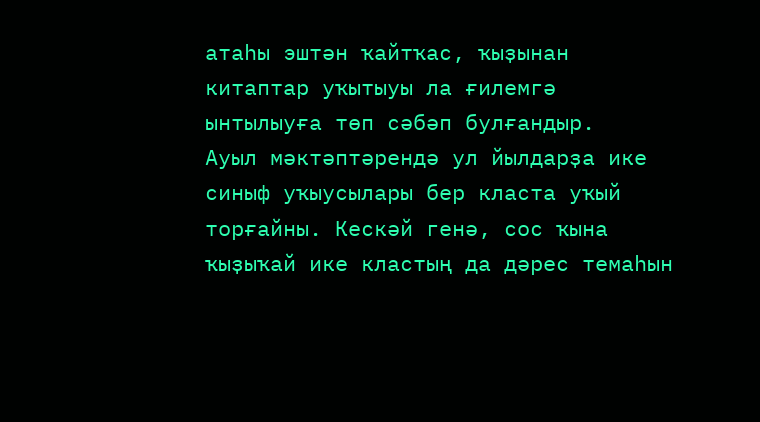атаһы эштән ҡайтҡас, ҡыҙынан китаптар уҡытыуы ла ғилемгә ынтылыуға төп сәбәп булғандыр.
Ауыл мәктәптәрендә ул йылдарҙа ике синыф уҡыусылары бер класта уҡый торғайны. Кескәй генә, сос ҡына ҡыҙыҡай ике кластың да дәрес темаһын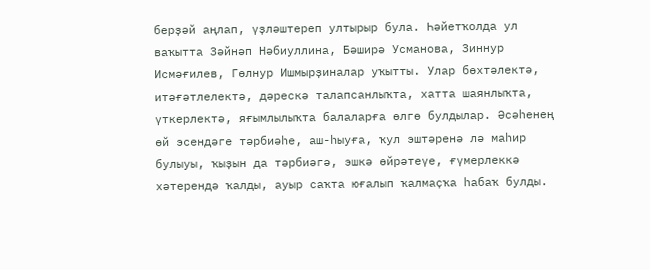берҙәй аңлап, үҙләштереп ултырыр була. Һәйетҡолда ул ваҡытта Зәйнәп Нәбиуллина, Бәширә Усманова, Зиннур Исмәғилев, Гөлнур Ишмырҙиналар уҡытты. Улар бөхтәлектә, итәғәтлелектә, дәрескә талапсанлыҡта, хатта шаянлыҡта, үткерлектә, яғымлылыҡта балаларға өлгө булдылар. Әсәһенең өй эсендәге тәрбиәһе, аш-һыуға, ҡул эштәренә лә маһир булыуы, ҡыҙын да тәрбиәгә, эшкә өйрәтеүе, ғүмерлеккә хәтерендә ҡалды, ауыр саҡта юғалып ҡалмаҫҡа һабаҡ булды.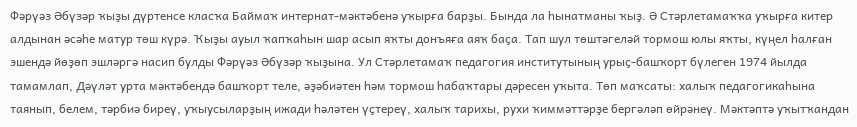Фәрүәз Әбүзәр ҡыҙы дүртенсе класҡа Баймаҡ интернат-мәктәбенә уҡырға барҙы. Бында ла һынатманы ҡыҙ. Ә Стәрлетамаҡҡа уҡырға китер алдынан әсәһе матур төш күрә. Ҡыҙы ауыл ҡапҡаһын шар асып яҡты донъяға аяҡ баҫа. Тап шул төштәгеләй тормош юлы яҡты, күңел һалған эшендә йөҙөп эшләргә насип булды Фәрүәз Әбүзәр ҡыҙына. Ул Стәрлетамаҡ педагогия институтының урыҫ-башҡорт бүлеген 1974 йылда тамамлап, Дәүләт урта мәктәбендә башҡорт теле, әҙәбиәтен һәм тормош һабаҡтары дәресен уҡыта. Төп маҡсаты: халыҡ педагогикаһына таянып, белем, тәрбиә биреү, уҡыусыларҙың ижади һәләтен үҫтереү, халыҡ тарихы, рухи ҡиммәттәрҙе бергәләп өйрәнеү. Мәктәптә уҡытҡандан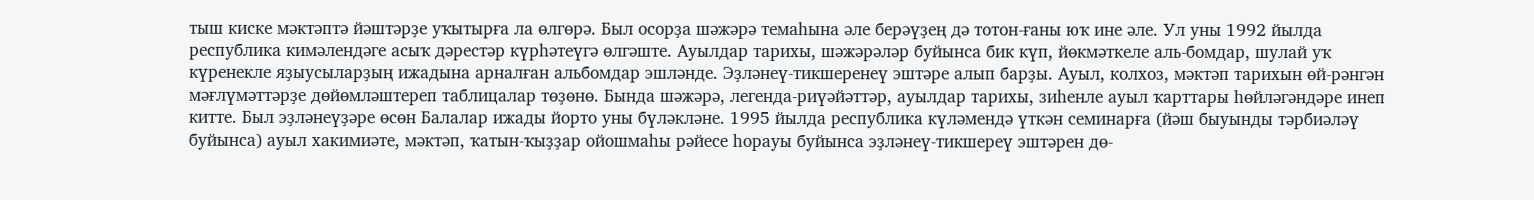тыш киске мәктәптә йәштәрҙе уҡытырға ла өлгөрә. Был осорҙа шәжәрә темаһына әле берәүҙең дә тотон-ғаны юҡ ине әле. Ул уны 1992 йылда республика кимәлендәге асыҡ дәрестәр күрһәтеүгә өлгәште. Ауылдар тарихы, шәжәрәләр буйынса бик күп, йөкмәткеле аль-бомдар, шулай уҡ күренекле яҙыусыларҙың ижадына арналған альбомдар эшләнде. Эҙләнеү-тикшеренеү эштәре алып барҙы. Ауыл, колхоз, мәктәп тарихын өй-рәнгән мәғлүмәттәрҙе дөйөмләштереп таблицалар төҙөнө. Бында шәжәрә, легенда-риүәйәттәр, ауылдар тарихы, зиһенле ауыл ҡарттары һөйләгәндәре инеп китте. Был эҙләнеүҙәре өсөн Балалар ижады йорто уны бүләкләне. 1995 йылда республика күләмендә үткән семинарға (йәш быуынды тәрбиәләү буйынса) ауыл хакимиәте, мәктәп, ҡатын-ҡыҙҙар ойошмаһы рәйесе һорауы буйынса эҙләнеү-тикшереү эштәрен дө-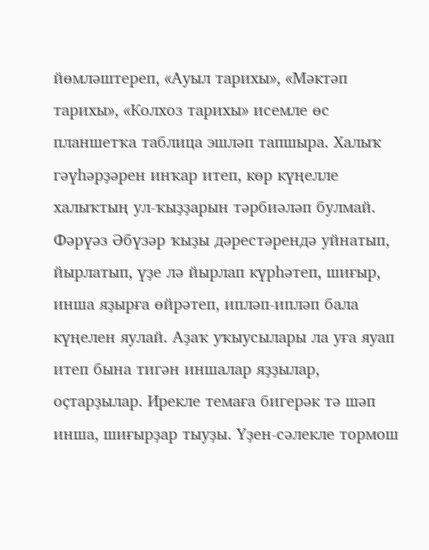йөмләштереп, «Ауыл тарихы», «Мәктәп тарихы», «Колхоз тарихы» исемле өс планшетҡа таблица эшләп тапшыра. Халыҡ гәүһәрҙәрен инҡар итеп, көр күңелле халыҡтың ул-ҡыҙҙарын тәрбиәләп булмай. Фәрүәз Әбүзәр ҡыҙы дәрестәрендә уйнатып, йырлатып, үҙе лә йырлап күрһәтеп, шиғыр, инша яҙырға өйрәтеп, ипләп-ипләп бала күңелен яулай. Аҙаҡ уҡыусылары ла уға яуап итеп бына тигән иншалар яҙҙылар, оҫтарҙылар. Ирекле темаға бигерәк тә шәп инша, шиғырҙар тыуҙы. Үҙен-сәлекле тормош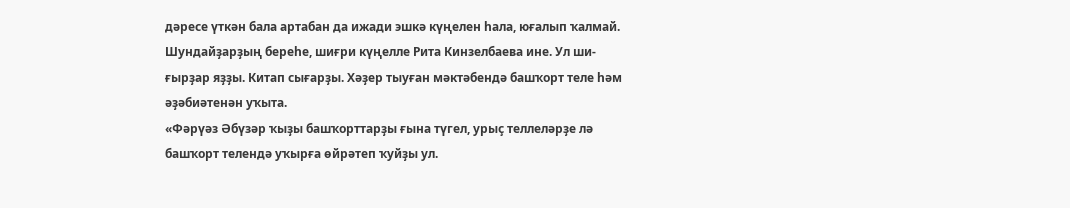дәресе үткән бала артабан да ижади эшкә күңелен һала, юғалып ҡалмай. Шундайҙарҙың береһе, шиғри күңелле Рита Кинзелбаева ине. Ул ши-ғырҙар яҙҙы. Китап сығарҙы. Хәҙер тыуған мәктәбендә башҡорт теле һәм әҙәбиәтенән уҡыта.
«Фәрүәз Әбүзәр ҡыҙы башҡорттарҙы ғына түгел, урыҫ теллеләрҙе лә башҡорт телендә уҡырға өйрәтеп ҡуйҙы ул.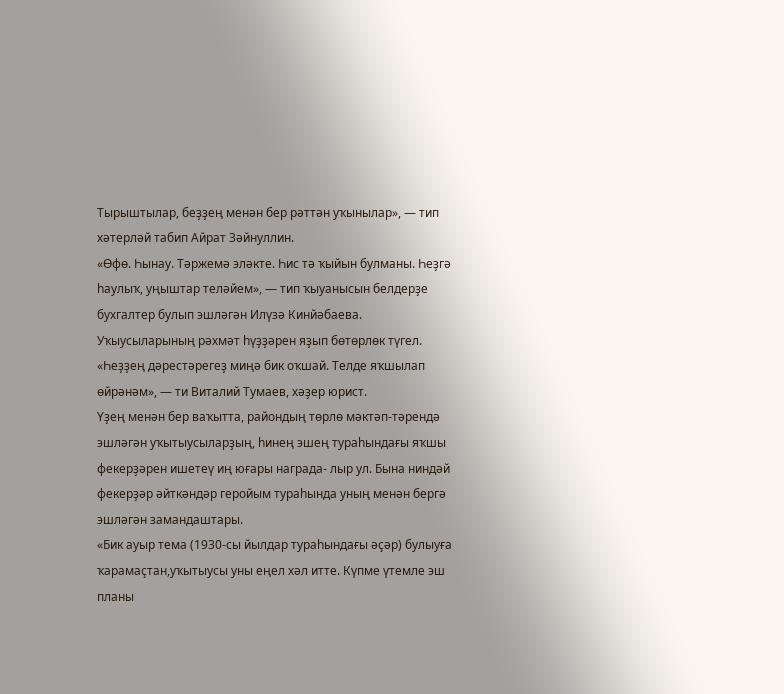Тырыштылар, беҙҙең менән бер рәттән уҡынылар», — тип хәтерләй табип Айрат Зәйнуллин.
«Өфө. Һынау. Тәржемә эләкте. Һис тә ҡыйын булманы. Һеҙгә һаулыҡ, уңыштар теләйем», — тип ҡыуанысын белдерҙе бухгалтер булып эшләгән Илүзә Кинйәбаева.
Уҡыусыларының рәхмәт һүҙҙәрен яҙып бөтөрлөк түгел. «Һеҙҙең дәрестәрегеҙ миңә бик оҡшай. Телде яҡшылап өйрәнәм», — ти Виталий Тумаев, хәҙер юрист.
Үҙең менән бер ваҡытта, райондың төрлө мәктәп-тәрендә эшләгән уҡытыусыларҙың, һинең эшең тураһындағы яҡшы фекерҙәрен ишетеү иң юғары награда- лыр ул. Бына ниндәй фекерҙәр әйткәндәр геройым тураһында уның менән бергә эшләгән замандаштары.
«Бик ауыр тема (1930-сы йылдар тураһындағы әҫәр) булыуға ҡарамаҫтан,уҡытыусы уны еңел хәл итте. Күпме үтемле эш планы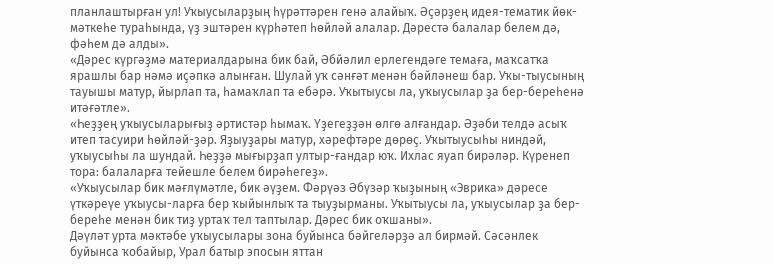планлаштырған ул! Уҡыусыларҙың һүрәттәрен генә алайыҡ. Әҫәрҙең идея-тематик йөк-мәткеһе тураһында, үҙ эштәрен күрһәтеп һөйләй алалар. Дәрестә балалар белем дә, фәһем дә алды».
«Дәрес күргәҙмә материалдарына бик бай, Әбйәлил ерлегендәге темаға, маҡсатҡа ярашлы бар нәмә иҫәпкә алынған. Шулай уҡ сәнғәт менән бәйләнеш бар. Уҡы-тыусының тауышы матур, йырлап та, һамаҡлап та ебәрә. Уҡытыусы ла, уҡыусылар ҙа бер-береһенә итәғәтле».
«Һеҙҙең уҡыусыларығыҙ әртистәр һымаҡ. Үҙегеҙҙән өлгө алғандар. Әҙәби телдә асыҡ итеп тасуири һөйләй-ҙәр. Яҙыуҙары матур, хәрефтәре дөрөҫ. Уҡытыусыһы ниндәй, уҡыусыһы ла шундай. Һеҙҙә мығырҙап ултыр-ғандар юҡ. Ихлас яуап бирәләр. Күренеп тора: балаларға тейешле белем бирәһегеҙ».
«Уҡыусылар бик мәғлүмәтле, бик әүҙем. Фәрүәз Әбүзәр ҡыҙының «Эврика» дәресе үткәреүе уҡыусы-ларға бер ҡыйынлыҡ та тыуҙырманы. Уҡытыусы ла, уҡыусылар ҙа бер-береһе менән бик тиҙ уртаҡ тел таптылар. Дәрес бик оҡшаны».
Дәүләт урта мәктәбе уҡыусылары зона буйынса бәйгеләрҙә ал бирмәй. Сәсәнлек буйынса ҡобайыр, Урал батыр эпосын яттан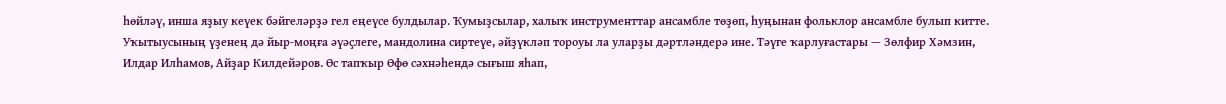һөйләү, инша яҙыу кеүек бәйгеләрҙә гел еңеүсе булдылар. Ҡумыҙсылар, халыҡ инструменттар ансамбле төҙөп, һуңынан фольклор ансамбле булып китте. Уҡытыусының үҙенең дә йыр-моңға әүәҫлеге, мандолина сиртеүе, әйҙүкләп тороуы ла уларҙы дәртләндерә ине. Тәүге ҡарлуғастары — Зөлфир Хәмзин, Илдар Илһамов, Айҙар Килдейәров. Өс тапҡыр Өфө сәхнәһендә сығыш яһап,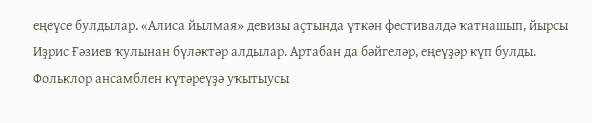еңеүсе булдылар. «Алиса йылмая» девизы аҫтында үткән фестивалдә ҡатнашып, йырсы Иҙрис Ғәзиев ҡулынан бүләктәр алдылар. Артабан да бәйгеләр, еңеүҙәр күп булды. Фольклор ансамблен күтәреүҙә уҡытыусы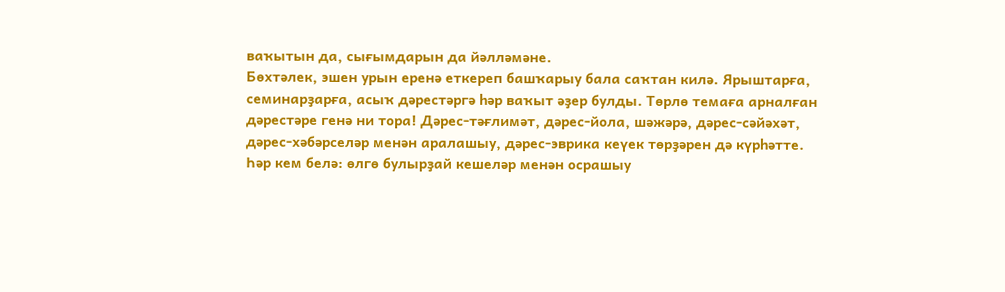ваҡытын да, сығымдарын да йәлләмәне.
Бөхтәлек, эшен урын еренә еткереп башҡарыу бала саҡтан килә. Ярыштарға, семинарҙарға, асыҡ дәрестәргә һәр ваҡыт әҙер булды. Төрлө темаға арналған дәрестәре генә ни тора! Дәрес-тәғлимәт, дәрес-йола, шәжәрә, дәрес-сәйәхәт, дәрес-хәбәрселәр менән аралашыу, дәрес-эврика кеүек төрҙәрен дә күрһәтте.
Һәр кем белә: өлгө булырҙай кешеләр менән осрашыу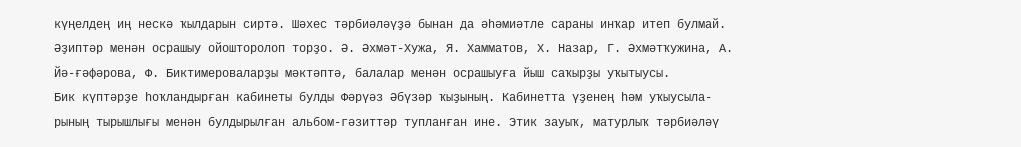күңелдең иң нескә ҡылдарын сиртә. Шәхес тәрбиәләүҙә бынан да әһәмиәтле сараны инҡар итеп булмай. Әҙиптәр менән осрашыу ойошторолоп торҙо. Ә. Әхмәт-Хужа, Я. Хамматов, Х. Назар, Г. Әхмәтҡужина, А. Йә-ғәфәрова, Ф. Биктимероваларҙы мәктәптә, балалар менән осрашыуға йыш саҡырҙы уҡытыусы.
Бик күптәрҙе һоҡландырған кабинеты булды Фәрүәз Әбүзәр ҡыҙының. Кабинетта үҙенең һәм уҡыусыла-рының тырышлығы менән булдырылған альбом-гәзиттәр тупланған ине. Этик зауыҡ, матурлыҡ тәрбиәләү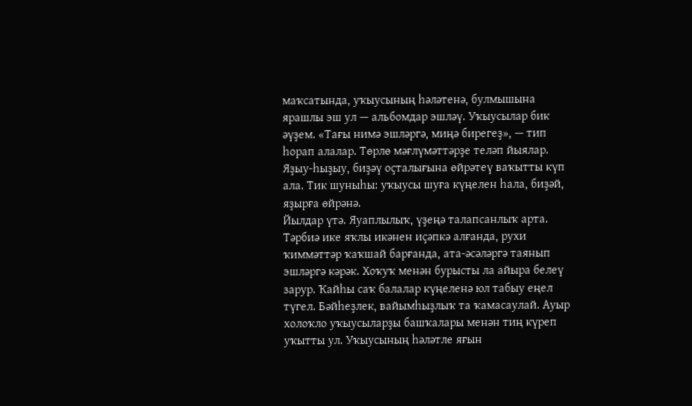маҡсатында, уҡыусының һәләтенә, булмышына ярашлы эш ул — альбомдар эшләү. Уҡыусылар бик әүҙем. «Тағы нимә эшләргә, миңә бирегеҙ», — тип һорап алалар. Төрлө мәғлүмәттәрҙе теләп йыялар. Яҙыу-һыҙыу, биҙәү оҫталығына өйрәтеү ваҡытты күп ала. Тик шуныһы: уҡыусы шуға күңелен һала, биҙәй, яҙырға өйрәнә.
Йылдар үтә. Яуаплылыҡ, үҙеңә талапсанлыҡ арта. Тәрбиә ике яҡлы икәнен иҫәпкә алғанда, рухи ҡиммәттәр ҡаҡшай барғанда, ата-әсәләргә таянып эшләргә кәрәк. Хоҡуҡ менән бурысты ла айыра белеү зарур. Ҡайһы саҡ балалар күңеленә юл табыу еңел түгел. Бәйһеҙлек, вайымһыҙлыҡ та ҡамасаулай. Ауыр холоҡло уҡыусыларҙы башҡалары менән тиң күреп уҡытты ул. Уҡыусының һәләтле яғын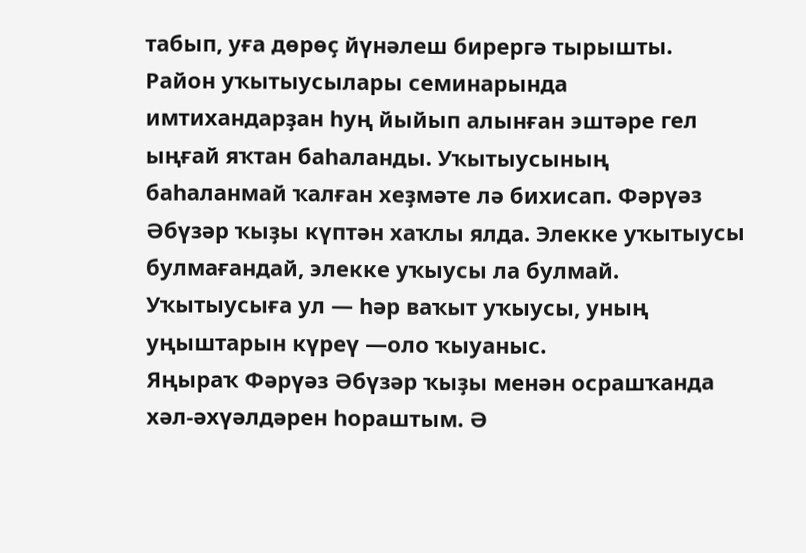табып, уға дөрөҫ йүнәлеш бирергә тырышты.
Район уҡытыусылары семинарында имтихандарҙан һуң йыйып алынған эштәре гел ыңғай яҡтан баһаланды. Уҡытыусының баһаланмай ҡалған хеҙмәте лә бихисап. Фәрүәз Әбүзәр ҡыҙы күптән хаҡлы ялда. Элекке уҡытыусы булмағандай, элекке уҡыусы ла булмай. Уҡытыусыға ул — һәр ваҡыт уҡыусы, уның уңыштарын күреү —оло ҡыуаныс.
Яңыраҡ Фәрүәз Әбүзәр ҡыҙы менән осрашҡанда хәл-әхүәлдәрен һораштым. Ә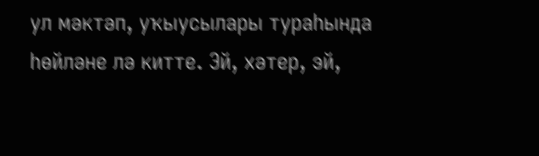ул мәктәп, уҡыусылары тураһында һөйләне лә китте. Эй, хәтер, эй,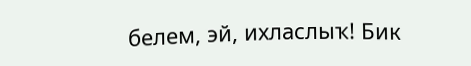белем, эй, ихласлыҡ! Бик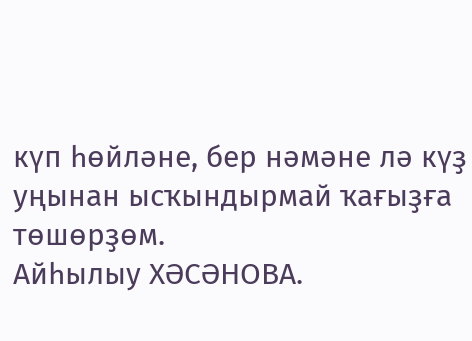күп һөйләне, бер нәмәне лә күҙ уңынан ысҡындырмай ҡағыҙға төшөрҙөм.
Айһылыу ХӘСӘНОВА.